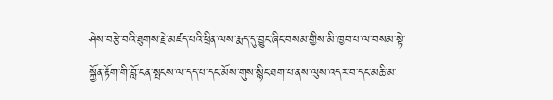ཤེས་བརྩེ་བའི་ཐུགས་རྗེ་མཛད་པའི་ཕྲིན་ལས་རྨད་དུ་བྱུང་ཞིང་བསམ་གྱིས་མི་ཁྱབ་པ་ལ་བསམ་སྟེ་སྐྱོན་རྟོག་གི་བློ་ངན་སྤངས་ལ་དད་པ་དང་མོས་གུས་སྙིང་ཐག་པ་ནས་ལུས་འདར་བ་དང་མཆི་མ་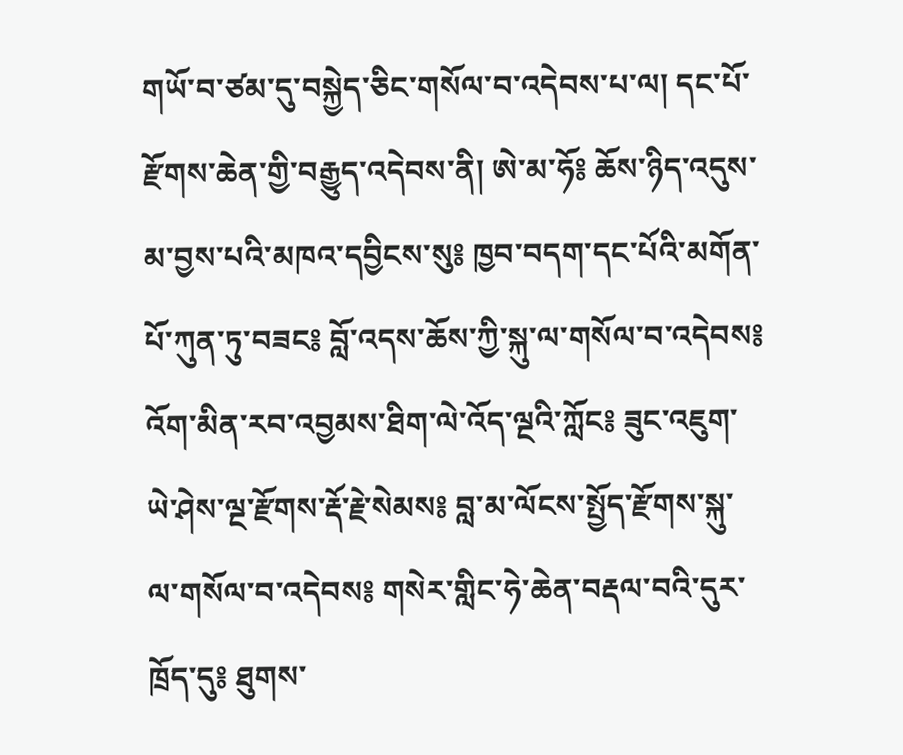གཡོ་བ་ཙམ་དུ་བསྐྱེད་ཅིང་གསོལ་བ་འདེབས་པ་ལ། དང་པོ་རྫོགས་ཆེན་གྱི་བརྒྱུད་འདེབས་ནི། ཨེ་མ་ཧོ༔ ཆོས་ཉིད་འདུས་མ་བྱས་པའི་མཁའ་དབྱིངས་སུ༔ ཁྱབ་བདག་དང་པོའི་མགོན་པོ་ཀུན་ཏུ་བཟང༔ བློ་འདས་ཆོས་ཀྱི་སྐུ་ལ་གསོལ་བ་འདེབས༔ འོག་མིན་རབ་འབྱམས་ཐིག་ལེ་འོད་ལྔའི་ཀློང༔ ཟུང་འཇུག་ཡེ་ཤེས་ལྔ་རྫོགས་རྡོ་རྗེ་སེམས༔ བླ་མ་ལོངས་སྤྱོད་རྫོགས་སྐུ་ལ་གསོལ་བ་འདེབས༔ གསེར་གླིང་ཧེ་ཆེན་བརྡལ་བའི་དུར་ཁྲོད་དུ༔ ཐུགས་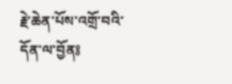རྗེ་ཆེན་པོས་འགྲོ་བའི་དོན་ལ་བྱོན༔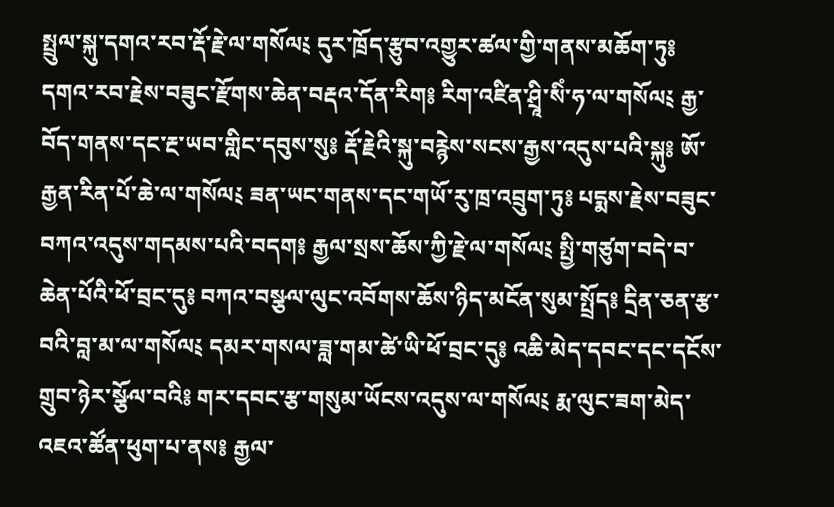སྤྲུལ་སྐུ་དགའ་རབ་རྡོ་རྗེ་ལ་གསོལ༴ དུར་ཁྲོད་རྩུབ་འགྱུར་ཚལ་གྱི་གནས་མཆོག་ཏུ༔ དགའ་རབ་རྗེས་བཟུང་རྫོགས་ཆེན་བརྡའ་དོན་རིག༔ རིག་འཛིན་ཤྲཱི་སིཾ་ཧ་ལ་གསོལ༴ རྒྱ་བོད་གནས་དང་རྔ་ཡབ་གླིང་དབུས་སུ༔ རྡོ་རྗེའི་སྐུ་བརྙེས་སངས་རྒྱས་འདུས་པའི་སྐུ༔ ཨོ་རྒྱན་རིན་པོ་ཆེ་ལ་གསོལ༴ ཟན་ཡང་གནས་དང་གཡོ་རུ་ཁྲ་འབྲུག་ཏུ༔ པདྨས་རྗེས་བཟུང་བཀའ་འདུས་གདམས་པའི་བདག༔ རྒྱལ་སྲས་ཆོས་ཀྱི་རྗེ་ལ་གསོལ༴ སྤྱི་གཙུག་བདེ་བ་ཆེན་པོའི་ཕོ་བྲང་དུ༔ བཀའ་བསྩལ་ལུང་འབོགས་ཆོས་ཉིད་མངོན་སུམ་སྤྲོད༔ དྲིན་ཅན་རྩ་བའི་བླ་མ་ལ་གསོལ༴ དམར་གསལ་ཟླ་གམ་ཚེ་ཡི་ཕོ་བྲང་དུ༔ འཆི་མེད་དབང་དང་དངོས་གྲུབ་ཉེར་སྩོལ་བའི༔ གར་དབང་རྩ་གསུམ་ཡོངས་འདུས་ལ་གསོལ༴ རྨ་ལུང་ཟག་མེད་འཇའ་ཚོན་ཕུག་པ་ནས༔ རྒྱལ་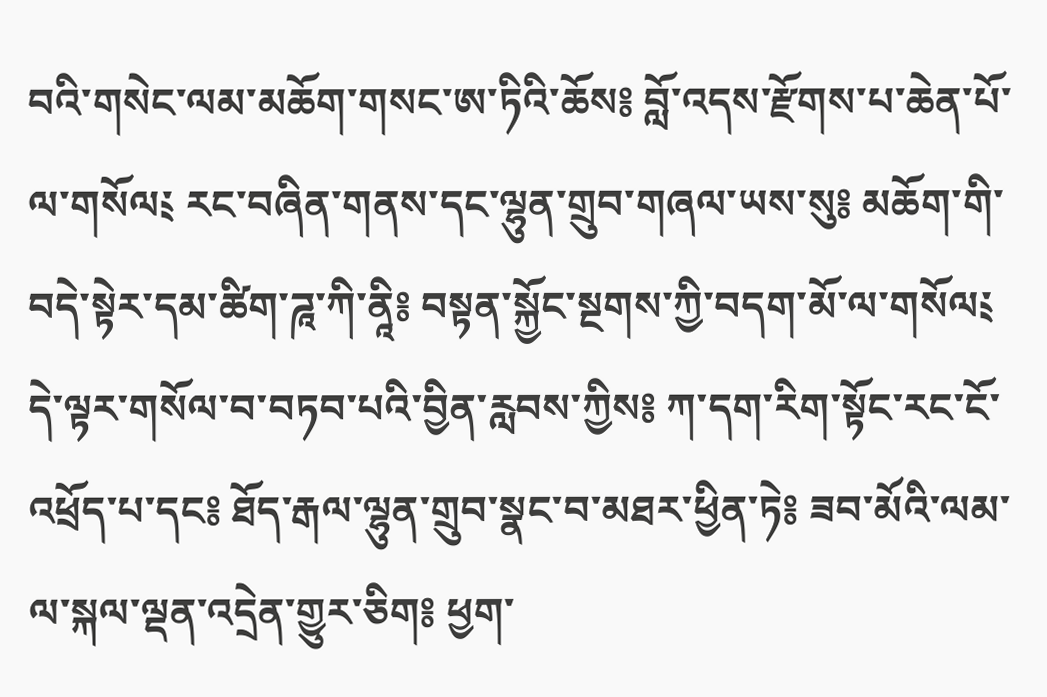བའི་གསེང་ལམ་མཆོག་གསང་ཨ་ཏིའི་ཆོས༔ བློ་འདས་རྫོགས་པ་ཆེན་པོ་ལ་གསོལ༴ རང་བཞིན་གནས་དང་ལྷུན་གྲུབ་གཞལ་ཡས་སུ༔ མཆོག་གི་བདེ་སྟེར་དམ་ཚིག་ཌཱ་ཀི་ནཱི༔ བསྟན་སྐྱོང་སྔགས་ཀྱི་བདག་མོ་ལ་གསོལ༴ དེ་ལྟར་གསོལ་བ་བཏབ་པའི་བྱིན་རླབས་ཀྱིས༔ ཀ་དག་རིག་སྟོང་རང་ངོ་འཕྲོད་པ་དང༔ ཐོད་རྒལ་ལྷུན་གྲུབ་སྣང་བ་མཐར་ཕྱིན་ཏེ༔ ཟབ་མོའི་ལམ་ལ་སྐལ་ལྡན་འདྲེན་གྱུར་ཅིག༔ ཕྱག་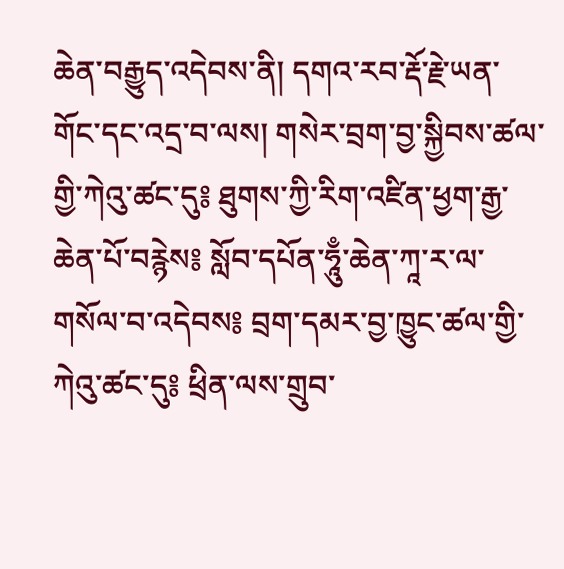ཆེན་བརྒྱུད་འདེབས་ནི། དགའ་རབ་རྡོ་རྗེ་ཡན་གོང་དང་འདྲ་བ་ལས། གསེར་བྲག་བྱ་སྐྱིབས་ཚལ་གྱི་ཀེའུ་ཚང་དུ༔ ཐུགས་ཀྱི་རིག་འཛིན་ཕྱག་རྒྱ་ཆེན་པོ་བརྙེས༔ སློབ་དཔོན་ཧཱུྃ་ཆེན་ཀཱ་ར་ལ་གསོལ་བ་འདེབས༔ བྲག་དམར་བྱ་ཁྱུང་ཚལ་གྱི་ཀེའུ་ཚང་དུ༔ ཕྲིན་ལས་གྲུབ་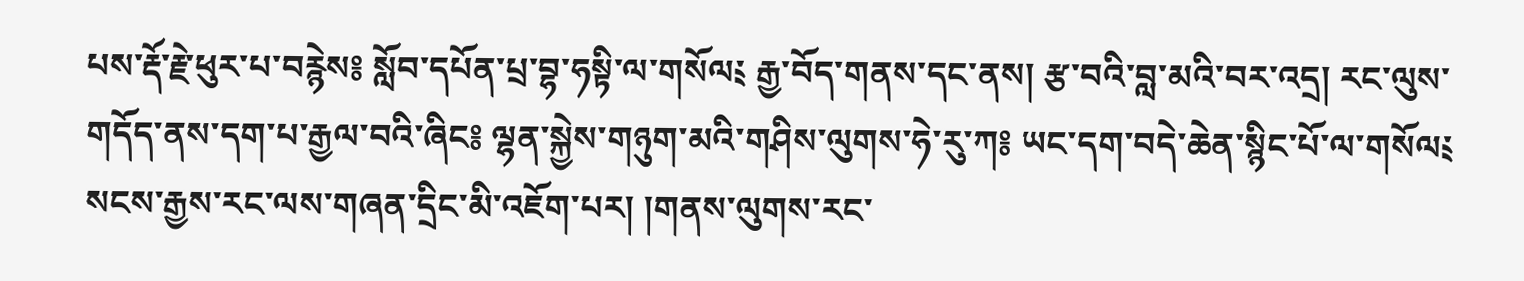པས་རྡོ་རྗེ་ཕུར་པ་བརྙེས༔ སློབ་དཔོན་པྲ་བྷ་ཧསྟི་ལ་གསོལ༴ རྒྱ་བོད་གནས་དང་ནས། རྩ་བའི་བླ་མའི་བར་འདྲ། རང་ལུས་གདོད་ནས་དག་པ་རྒྱལ་བའི་ཞིང༔ ལྷན་སྐྱེས་གཉུག་མའི་གཤིས་ལུགས་ཧེ་རུ་ཀ༔ ཡང་དག་བདེ་ཆེན་སྙིང་པོ་ལ་གསོལ༴ སངས་རྒྱས་རང་ལས་གཞན་དྲིང་མི་འཇོག་པར། །གནས་ལུགས་རང་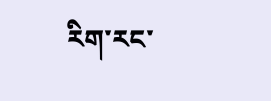རིག་རང་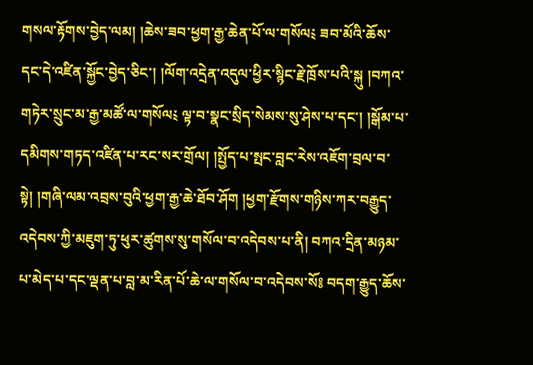གསལ་རྟོགས་བྱེད་ལམ། །ཆེས་ཟབ་ཕྱག་རྒྱ་ཆེན་པོ་ལ་གསོལ༴ ཟབ་མོའི་ཆོས་དང་དེ་འཛིན་སྐྱོང་བྱེད་ཅིང་། །ལོག་འདྲེན་འདུལ་ཕྱིར་སྙིང་རྗེ་ཁྲོས་པའི་སྐུ །བཀའ་གཏེར་སྲུང་མ་རྒྱ་མཚོ་ལ་གསོལ༴ ལྟ་བ་སྣང་སྲིད་སེམས་སུ་ཤེས་པ་དང་། །སྒོམ་པ་དམིགས་གཏད་འཛིན་པ་རང་སར་གྲོལ། །སྤྱོད་པ་སྤང་བླང་རེས་འཇོག་བྲལ་བ་སྟེ། །གཞི་ལམ་འབྲས་བུའི་ཕྱག་རྒྱ་ཆེ་ཐོབ་ཤོག །ཕྱག་རྫོགས་གཉིས་ཀར་བརྒྱུད་འདེབས་ཀྱི་མཇུག་ཏུ་ཕུར་ཚུགས་སུ་གསོལ་བ་འདེབས་པ་ནི། བཀའ་དྲིན་མཉམ་པ་མེད་པ་དང་ལྡན་པ་བླ་མ་རིན་པོ་ཆེ་ལ་གསོལ་བ་འདེབས་སོ༔ བདག་རྒྱུད་ཆོས་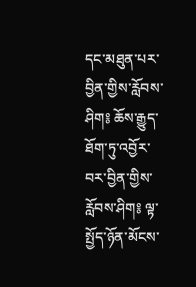དང་མཐུན་པར་བྱིན་གྱིས་རློབས་ཤིག༔ ཆོས་རྒྱུད་ཐོག་ཏུ་འབྱོར་བར་བྱིན་གྱིས་རློབས་ཤིག༔ ལྟ་སྤྱོད་ཉོན་མོངས་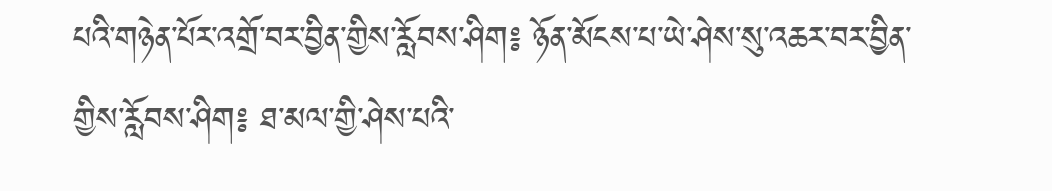པའི་གཉེན་པོར་འགྲོ་བར་བྱིན་གྱིས་རློབས་ཤིག༔ ཉོན་མོངས་པ་ཡེ་ཤེས་སུ་འཆར་བར་བྱིན་གྱིས་རློབས་ཤིག༔ ཐ་མལ་གྱི་ཤེས་པའི་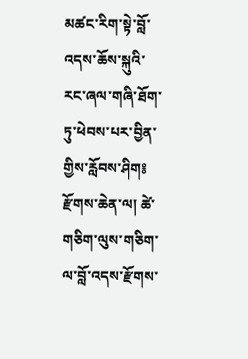མཚང་རིག་སྟེ་བློ་འདས་ཆོས་སྐུའི་རང་ཞལ་གཞི་ཐོག་ཏུ་ཕེབས་པར་བྱིན་གྱིས་རློབས་ཤིག༔ རྫོགས་ཆེན་ལ། ཚེ་གཅིག་ལུས་གཅིག་ལ་བློ་འདས་རྫོགས་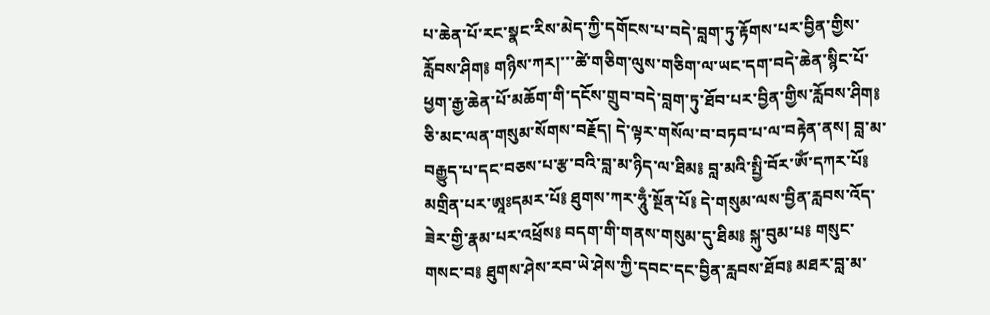པ་ཆེན་པོ་རང་སྣང་རིས་མེད་ཀྱི་དགོངས་པ་བདེ་བླག་ཏུ་རྟོགས་པར་བྱིན་གྱིས་རློབས་ཤིག༔ གཉིས་ཀར།་་་ཚེ་གཅིག་ལུས་གཅིག་ལ་ཡང་དག་བདེ་ཆེན་སྙིང་པོ་ཕྱག་རྒྱ་ཆེན་པོ་མཆོག་གི་དངོས་གྲུབ་བདེ་བླག་ཏུ་ཐོབ་པར་བྱིན་གྱིས་རློབས་ཤིག༔ ཅི་མང་ལན་གསུམ་སོགས་བརྗོད། དེ་ལྟར་གསོལ་བ་བཏབ་པ་ལ་བརྟེན་ནས། བླ་མ་བརྒྱུད་པ་དང་བཅས་པ་རྩ་བའི་བླ་མ་ཉིད་ལ་ཐིམ༔ བླ་མའི་སྤྱི་བོར་ཨོཾ་དཀར་པོ༔ མགྲིན་པར་ཨཱཿདམར་པོ༔ ཐུགས་ཀར་ཧཱུྃ་སྔོན་པོ༔ དེ་གསུམ་ལས་བྱིན་རླབས་འོད་ཟེར་གྱི་རྣམ་པར་འཕྲོས༔ བདག་གི་གནས་གསུམ་དུ་ཐིམ༔ སྐུ་བུམ་པ༔ གསུང་གསང་བ༔ ཐུགས་ཤེས་རབ་ཡེ་ཤེས་ཀྱི་དབང་དང་བྱིན་རླབས་ཐོབ༔ མཐར་བླ་མ་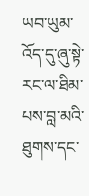ཡབ་ཡུམ་འོད་དུ་ཞུ་སྟེ་རང་ལ་ཐིམ་པས་བླ་མའི་ཐུགས་དང་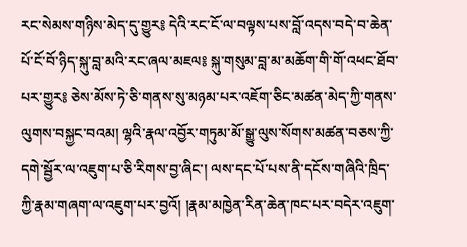རང་སེམས་གཉིས་མེད་དུ་གྱུར༔ དེའི་རང་ངོ་ལ་བལྟས་པས་བློ་འདས་བདེ་བ་ཆེན་པོ་ངོ་བོ་ཉིད་སྐུ་བླ་མའི་རང་ཞལ་མཇལ༔ སྐུ་གསུམ་བླ་མ་མཆོག་གི་གོ་འཕང་ཐོབ་པར་གྱུར༔ ཅེས་མོས་ཏེ་ཅི་གནས་སུ་མཉམ་པར་འཇོག་ཅིང་མཚན་མེད་ཀྱི་གནས་ལུགས་བསྐྱང་བའམ། ལྷའི་རྣལ་འབྱོར་གཏུམ་མོ་སྒྱུ་ལུས་སོགས་མཚན་བཅས་ཀྱི་དགེ་སྦྱོར་ལ་འཇུག་པ་ཅི་རིགས་བྱ་ཞིང་། ལས་དང་པོ་པས་ནི་དངོས་གཞིའི་ཁྲིད་ཀྱི་རྣམ་གཞག་ལ་འཇུག་པར་བྱའོ། །རྣམ་མཁྱེན་རིན་ཆེན་ཁང་པར་བདེར་འཇུག་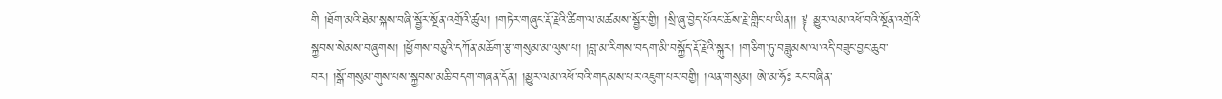གི །ཐོག་མའི་ཐེམ་སྐས་བཞི་སྦྱོར་སྔོན་འགྲོའི་ཚུལ། །གཏེར་གཞུང་རྡོ་རྗེའི་ཚིག་ལ་མཚམས་སྦྱོར་གྱི། །སྲི་ཞུ་བྱེད་པོའང་ཆོས་རྗེ་གླིང་པ་ཡིན།། ༈ མྱུར་ལམ་འཕོ་བའི་སྔོན་འགྲོའི་སྐྱབས་སེམས་བཞུགས། །ཕྱོགས་བཅུའི་དཀོན་མཆོག་རྩ་གསུམ་མ་ལུས་པ། །བླ་མ་རིགས་བདག་མི་བསྐྱོད་རྡོ་རྗེའི་སྐུར། །གཅིག་ཏུ་བཟླུམས་ལ་འདི་བཟུང་བྱང་ཆུབ་བར། །སྒོ་གསུམ་གུས་པས་སྐྱབས་མཆི་བདག་གཞན་དོན། །མྱུར་ལམ་འཕོ་བའི་གདམས་པར་འཇུག་པར་བགྱི། །ལན་གསུམ། ཨེ་མ་ཧོཿ རང་བཞིན་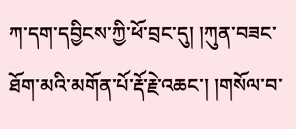ཀ་དག་དབྱིངས་ཀྱི་ཕོ་བྲང་དུ། །ཀུན་བཟང་ཐོག་མའི་མགོན་པོ་རྡོ་རྗེ་འཆང་། །གསོལ་བ་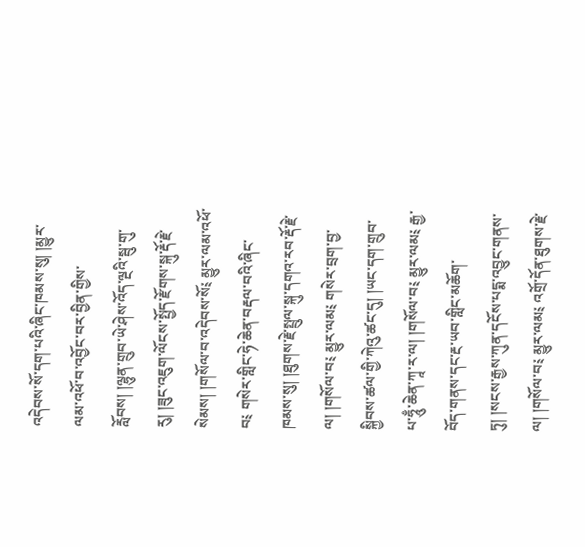འདེབས་སོ་དག་པའི་ཞིང་ཁམས་སུ། །མྱུར་ལམ་འཕོ་བ་འབྱོང་བར་བྱིན་གྱིས་རློབས། །ལྷུན་གྲུབ་ཡེ་ཤེས་འོད་ལྔའི་སྦུ་གུ་རུ། །ཟུང་འཇུག་ལོངས་སྤྱོད་རྫོགས་སྐུ་རྡོ་རྗེ་སེམས། །གསོལ་བ་འདེབས་སོ༴ མྱུར་ལམ་འཕོ་བ༴ གསེར་གླིང་ཧེ་ཆེན་བརྡལ་བའི་ཞིང་ཁམས་སུ། །ཐུགས་རྗེ་སྤྲུལ་སྐུ་དགའ་རབ་རྡོ་རྗེ་ལ། །གསོལ་བ༴ མྱུར་ལམ༴ གསེར་བྲག་བྱ་སྐྱིབས་ཚལ་གྱི་ཀེའུ་ཚང་དུ། །ཡང་དག་གྲུབ་པ་ཧཱུྃ་ཆེན་ཀཱ་ར་ལ། །གསོལ་བ༴ མྱུར་ལམ༴ རྒྱ་བོད་གནས་དང་རྔ་ཡབ་གླིང་མཆོག་ཏུ། །སངས་རྒྱས་ཀུན་དངོས་པདྨ་འབྱུང་གནས་ལ། །གསོལ་བ༴ མྱུར་ལམ༴ འགྲོ་དོན་ཐུགས་རྗེ་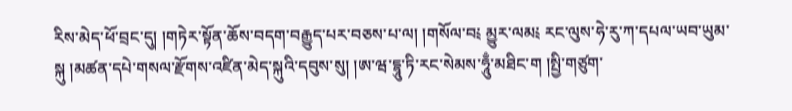རིས་མེད་ཕོ་བྲང་དུ། །གཏེར་སྟོན་ཆོས་བདག་བརྒྱུད་པར་བཅས་པ་ལ། །གསོལ་བ༴ མྱུར་ལམ༴ རང་ལུས་ཧེ་རུ་ཀ་དཔལ་ཡབ་ཡུམ་སྐུ །མཚན་དཔེ་གསལ་རྫོགས་འཛིན་མེད་སྐུའི་དབུས་སུ། །ཨ་ཝ་དྷཱུ་ཏི་རང་སེམས་ཧཱུྃ་མཐིང་ག །སྤྱི་གཙུག་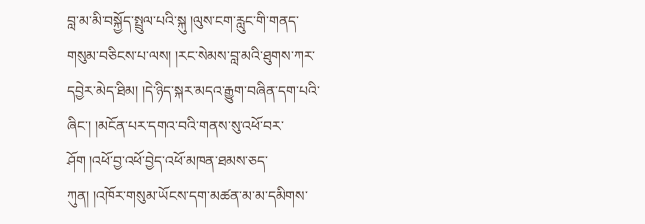བླ་མ་མི་བསྐྱོད་སྤྲུལ་པའི་སྐུ །ལུས་ངག་རླུང་གི་གནད་གསུམ་བཅིངས་པ་ལས། །རང་སེམས་བླ་མའི་ཐུགས་ཀར་དབྱེར་མེད་ཐིམ། །དེ་ཉིད་སྐར་མདའ་རྒྱུག་བཞིན་དག་པའི་ཞིང་། །མངོན་པར་དགའ་བའི་གནས་སུ་འཕོ་བར་ཤོག །འཕོ་བྱ་འཕོ་བྱེད་འཕོ་མཁན་ཐམས་ཅད་ཀུན། །འཁོར་གསུམ་ཡོངས་དག་མཚན་མ་མ་དམིགས་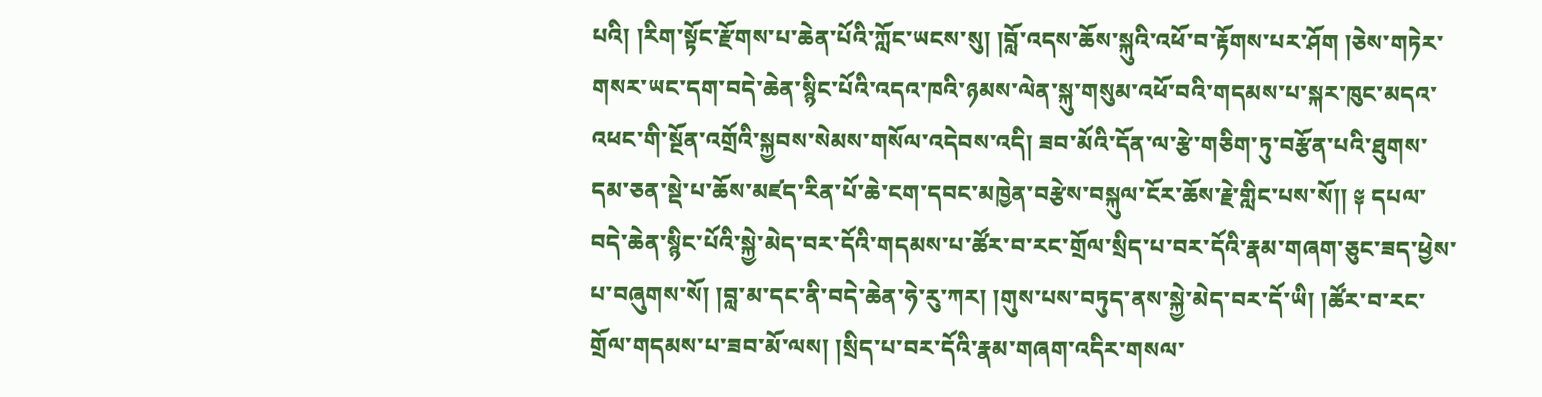པའི། །རིག་སྟོང་རྫོགས་པ་ཆེན་པོའི་ཀློང་ཡངས་སུ། །བློ་འདས་ཆོས་སྐུའི་འཕོ་བ་རྟོགས་པར་ཤོག །ཅེས་གཏེར་གསར་ཡང་དག་བདེ་ཆེན་སྙིང་པོའི་འདའ་ཁའི་ཉམས་ལེན་སྐུ་གསུམ་འཕོ་བའི་གདམས་པ་སྐར་ཁུང་མདའ་འཕང་གི་སྔོན་འགྲོའི་སྐྱབས་སེམས་གསོལ་འདེབས་འདི། ཟབ་མོའི་དོན་ལ་རྩེ་གཅིག་ཏུ་བརྩོན་པའི་ཐུགས་དམ་ཅན་སྡེ་པ་ཆོས་མཛད་རིན་པོ་ཆེ་ངག་དབང་མཁྱེན་བརྩེས་བསྐུལ་ངོར་ཆོས་རྗེ་གླིང་པས་སོ།། ༈ དཔལ་བདེ་ཆེན་སྙིང་པོའི་སྐྱེ་མེད་བར་དོའི་གདམས་པ་ཚོར་བ་རང་གྲོལ་སྲིད་པ་བར་དོའི་རྣམ་གཞག་ཅུང་ཟད་ཕྱེས་པ་བཞུགས་སོ། །བླ་མ་དང་ནི་བདེ་ཆེན་ཧེ་རུ་ཀར། །གུས་པས་བཏུད་ནས་སྐྱེ་མེད་བར་དོ་ཡི། །ཚོར་བ་རང་གྲོལ་གདམས་པ་ཟབ་མོ་ལས། །སྲིད་པ་བར་དོའི་རྣམ་གཞག་འདིར་གསལ་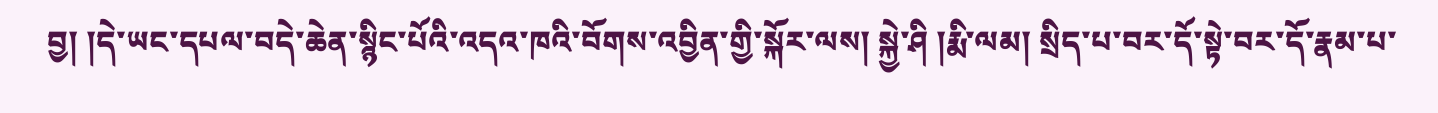བྱ། །དེ་ཡང་དཔལ་བདེ་ཆེན་སྙིང་པོའི་འདའ་ཁའི་བོགས་འབྱིན་གྱི་སྐོར་ལས། སྐྱེ་ཤི །རྨི་ལམ། སྲིད་པ་བར་དོ་སྟེ་བར་དོ་རྣམ་པ་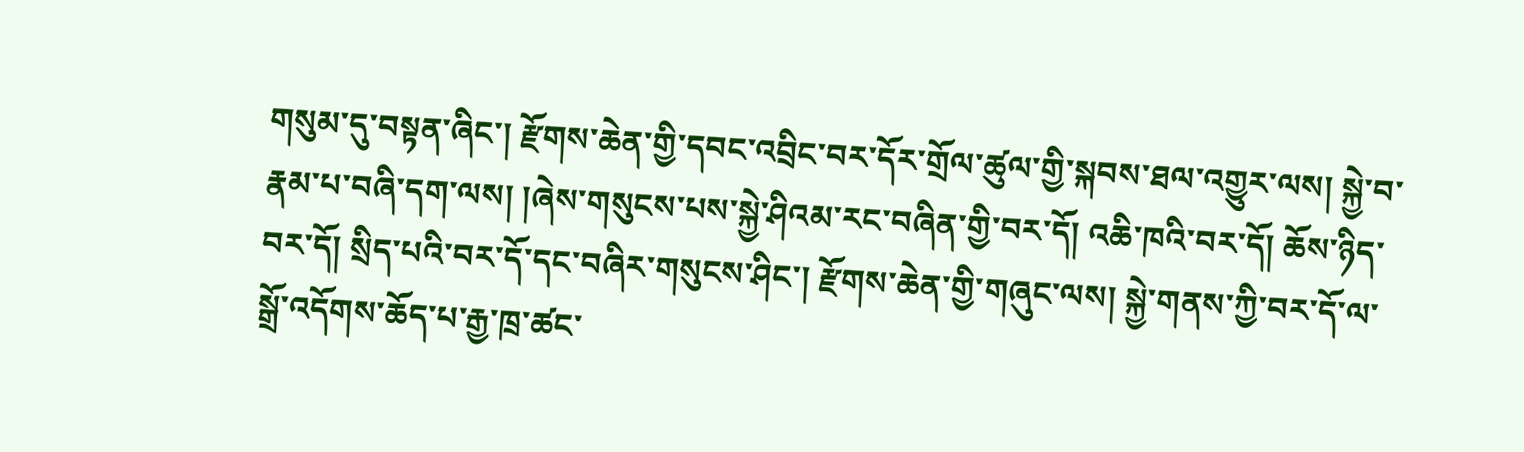གསུམ་དུ་བསྟན་ཞིང་། རྫོགས་ཆེན་གྱི་དབང་འབྲིང་བར་དོར་གྲོལ་ཚུལ་གྱི་སྐབས་ཐལ་འགྱུར་ལས། སྐྱེ་བ་རྣམ་པ་བཞི་དག་ལས། །ཞེས་གསུངས་པས་སྐྱེ་ཤིའམ་རང་བཞིན་གྱི་བར་དོ། འཆི་ཁའི་བར་དོ། ཆོས་ཉིད་བར་དོ། སྲིད་པའི་བར་དོ་དང་བཞིར་གསུངས་ཤིང་། རྫོགས་ཆེན་གྱི་གཞུང་ལས། སྐྱེ་གནས་ཀྱི་བར་དོ་ལ་སྒྲོ་འདོགས་ཆོད་པ་རྒྱ་ཁྲ་ཚང་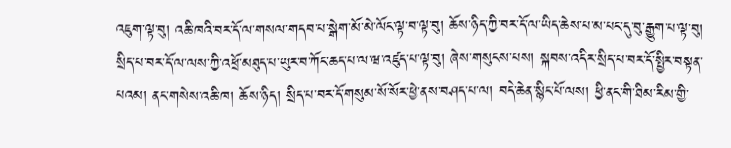འཇུག་ལྟ་བུ། འཆི་ཁའི་བར་དོ་ལ་གསལ་གདབ་པ་སྒེག་མོ་མེ་ལོང་ལྟ་བ་ལྟ་བུ། ཆོས་ཉིད་ཀྱི་བར་དོ་ལ་ཡིད་ཆེས་པ་མ་པང་དུ་བུ་རྒྱུག་པ་ལྟ་བུ། སྲིད་པ་བར་དོ་ལ་ལས་ཀྱི་འཕྲོ་མཐུད་པ་ཡུར་བ་ཀོང་ཆད་པ་ལ་ཝ་འཛུད་པ་ལྟ་བུ། ཞེས་གསུངས་པས། སྐབས་འདིར་སྲིད་པ་བར་དོ་སྤྱིར་བསྟན་པའམ། ནང་གསེས་འཆི་ཁ། ཆོས་ཉིད། སྲིད་པ་བར་དོ་གསུམ་སོ་སོར་ཕྱེ་ནས་བཤད་པ་ལ། བདེ་ཆེན་སྙིང་པོ་ལས། ཕྱི་ནང་གི་ཐིམ་རིམ་གྱི་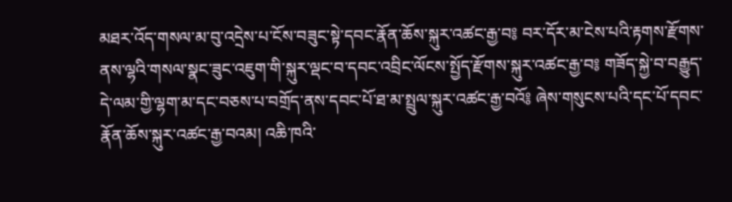མཐར་འོད་གསལ་མ་བུ་འདྲེས་པ་ངོས་བཟུང་སྟེ་དབང་རྣོན་ཆོས་སྐུར་འཚང་རྒྱ་བ༔ བར་དོར་མ་ངེས་པའི་རྟགས་རྫོགས་ནས་ལྷའི་གསལ་སྣང་ཟུང་འཇུག་གི་སྐུར་ལྡང་བ་དབང་འབྲིང་ལོངས་སྤྱོད་རྫོགས་སྐུར་འཚང་རྒྱ་བ༔ གཟོད་སྐྱེ་བ་བརྒྱུད་དེ་ལམ་གྱི་ལྷག་མ་དང་བཅས་པ་བགྲོད་ནས་དབང་པོ་ཐ་མ་སྤྲུལ་སྐུར་འཚང་རྒྱ་བའོ༔ ཞེས་གསུངས་པའི་དང་པོ་དབང་རྣོན་ཆོས་སྐུར་འཚང་རྒྱ་བའམ། འཆི་ཁའི་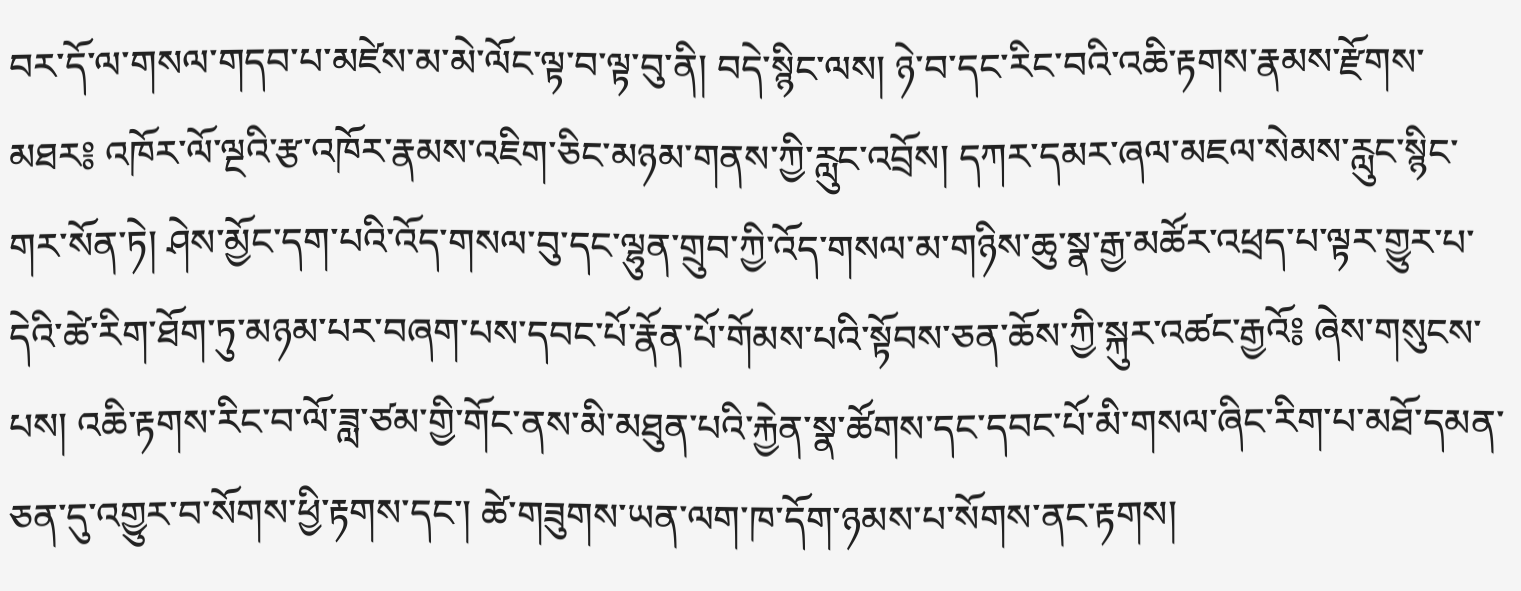བར་དོ་ལ་གསལ་གདབ་པ་མཛེས་མ་མེ་ལོང་ལྟ་བ་ལྟ་བུ་ནི། བདེ་སྙིང་ལས། ཉེ་བ་དང་རིང་བའི་འཆི་རྟགས་རྣམས་རྫོགས་མཐར༔ འཁོར་ལོ་ལྔའི་རྩ་འཁོར་རྣམས་འཇིག་ཅིང་མཉམ་གནས་ཀྱི་རླུང་འབྲོས། དཀར་དམར་ཞལ་མཇལ་སེམས་རླུང་སྙིང་གར་སོན་ཏེ། ཤེས་མྱོང་དག་པའི་འོད་གསལ་བུ་དང་ལྷུན་གྲུབ་ཀྱི་འོད་གསལ་མ་གཉིས་ཆུ་སྣ་རྒྱ་མཚོར་འཕྲད་པ་ལྟར་གྱུར་པ་དེའི་ཚེ་རིག་ཐོག་ཏུ་མཉམ་པར་བཞག་པས་དབང་པོ་རྣོན་པོ་གོམས་པའི་སྟོབས་ཅན་ཆོས་ཀྱི་སྐུར་འཚང་རྒྱའོ༔ ཞེས་གསུངས་པས། འཆི་རྟགས་རིང་བ་ལོ་ཟླ་ཙམ་གྱི་གོང་ནས་མི་མཐུན་པའི་རྐྱེན་སྣ་ཚོགས་དང་དབང་པོ་མི་གསལ་ཞིང་རིག་པ་མཐོ་དམན་ཅན་དུ་འགྱུར་བ་སོགས་ཕྱི་རྟགས་དང་། ཚེ་གཟུགས་ཡན་ལག་ཁ་དོག་ཉམས་པ་སོགས་ནང་རྟགས།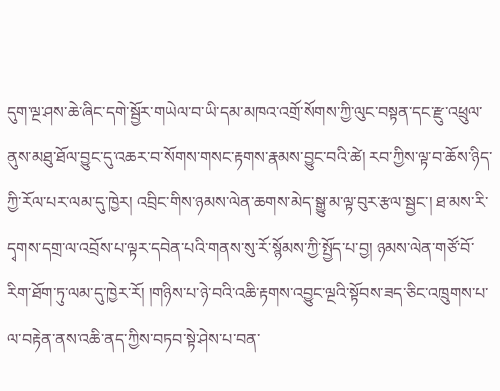དུག་ལྔ་ཤས་ཆེ་ཞིང་དགེ་སྦྱོར་གཡེལ་བ་ཡི་དམ་མཁའ་འགྲོ་སོགས་ཀྱི་ལུང་བསྟན་དང་རྫུ་འཕྲུལ་ནུས་མཐུ་ཐོལ་བྱུང་དུ་འཆར་བ་སོགས་གསང་རྟགས་རྣམས་བྱུང་བའི་ཚེ། རབ་ཀྱིས་ལྟ་བ་ཆོས་ཉིད་ཀྱི་རོལ་པར་ལམ་དུ་ཁྱེར། འབྲིང་གིས་ཉམས་ལེན་ཆགས་མེད་སྒྱུ་མ་ལྟ་བུར་རྩལ་སྦྱང་། ཐ་མས་རི་དྭགས་དགྲ་ལ་འབྲོས་པ་ལྟར་དབེན་པའི་གནས་སུ་རོ་སྙོམས་ཀྱི་སྤྱོད་པ་བྱ། ཉམས་ལེན་གཙོ་བོ་རིག་ཐོག་ཏུ་ལམ་དུ་ཁྱེར་རོ། །གཉིས་པ་ཉེ་བའི་འཆི་རྟགས་འབྱུང་ལྔའི་སྟོབས་ཟད་ཅིང་འཁྲུགས་པ་ལ་བརྟེན་ནས་འཆི་ནད་ཀྱིས་བཏབ་སྟེ་ཤེས་པ་བན་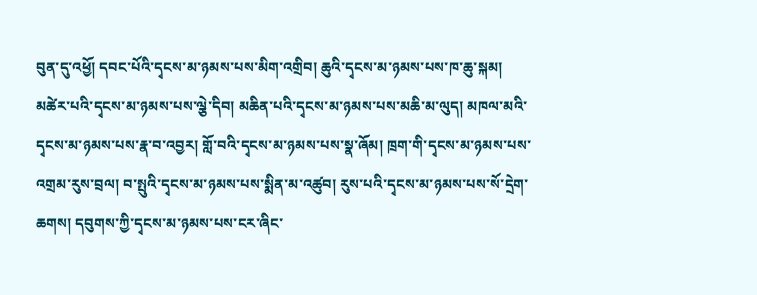བུན་དུ་འཕྱོ། དབང་པོའི་དྭངས་མ་ཉམས་པས་མིག་འགྲིབ། ཆུའི་དྭངས་མ་ཉམས་པས་ཁ་ཆུ་སྐམ། མཚེར་པའི་དྭངས་མ་ཉམས་པས་ལྕེ་དིབ། མཆིན་པའི་དྭངས་མ་ཉམས་པས་མཆི་མ་ལུད། མཁལ་མའི་དྭངས་མ་ཉམས་པས་རྣ་བ་འབྱར། གློ་བའི་དྭངས་མ་ཉམས་པས་སྣ་ཞོམ། ཁྲག་གི་དྭངས་མ་ཉམས་པས་འགྲམ་རུས་བྲལ། བ་སྤུའི་དྭངས་མ་ཉམས་པས་སྨིན་མ་འཚུབ། རུས་པའི་དྭངས་མ་ཉམས་པས་སོ་དྲེག་ཆགས། དབུགས་ཀྱི་དྭངས་མ་ཉམས་པས་ངར་ཞིང་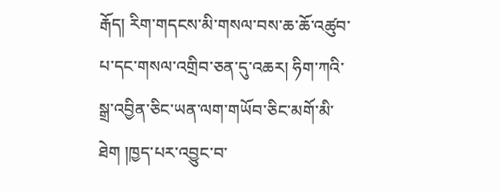རྒོད། རིག་གདངས་མི་གསལ་བས་ཆ་ཆོ་འཚུབ་པ་དང་གསལ་འགྲིབ་ཅན་དུ་འཆར། ཧིག་ཀའི་སྒྲ་འབྱིན་ཅིང་ཡན་ལག་གཡོབ་ཅིང་མགོ་མི་ཐེག །ཁྱད་པར་འབྱུང་བ་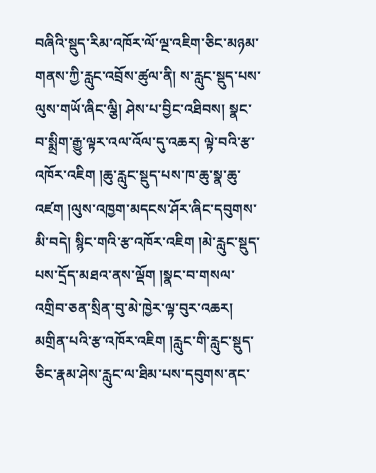བཞིའི་སྡུད་རིམ་འཁོར་ལོ་ལྔ་འཇིག་ཅིང་མཉམ་གནས་ཀྱི་རླུང་འབྲོས་ཚུལ་ནི། ས་རླུང་སྡུད་པས་ལུས་གཡོ་ཞིང་ལྕི། ཤེས་པ་བྱིང་འཐིབས། སྣང་བ་སྨྲིག་རྒྱུ་ལྟར་འལ་འོལ་དུ་འཆར། ལྟེ་བའི་རྩ་འཁོར་འཇིག །ཆུ་རླུང་སྡུད་པས་ཁ་ཆུ་སྣ་ཆུ་འཛག །ལུས་འཁྱག་མདངས་ཤོར་ཞིང་དབུགས་མི་བདེ། སྙིང་གའི་རྩ་འཁོར་འཇིག །མེ་རླུང་སྡུད་པས་དྲོད་མཐའ་ནས་ལྡོག །སྣང་བ་གསལ་འགྲིབ་ཅན་སྲིན་བུ་མེ་ཁྱེར་ལྟ་བུར་འཆར། མགྲིན་པའི་རྩ་འཁོར་འཇིག །རླུང་གི་རླུང་སྡུད་ཅིང་རྣམ་ཤེས་རླུང་ལ་ཐིམ་པས་དབུགས་ནང་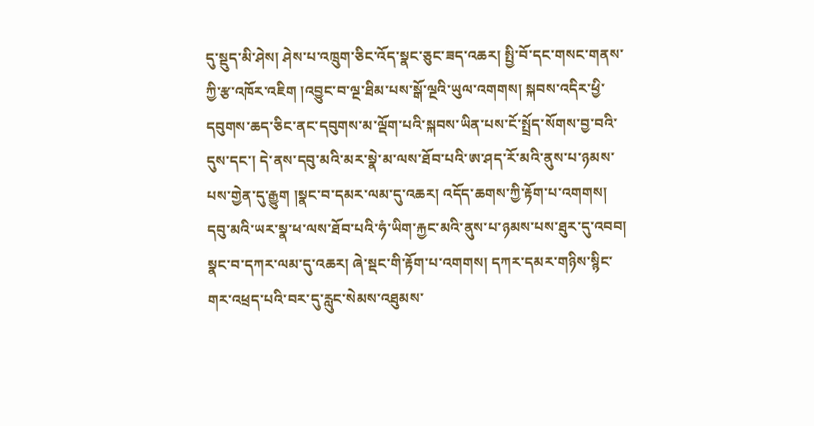དུ་སྡུད་མི་ཤེས། ཤེས་པ་འཁྲུག་ཅིང་འོད་སྣང་ཅུང་ཟད་འཆར། སྤྱི་བོ་དང་གསང་གནས་ཀྱི་རྩ་འཁོར་འཇིག །འབྱུང་བ་ལྔ་ཐིམ་པས་སྒོ་ལྔའི་ཡུལ་འགགས། སྐབས་འདིར་ཕྱི་དབུགས་ཆད་ཅིང་ནང་དབུགས་མ་ལྡོག་པའི་སྐབས་ཡིན་པས་ངོ་སྤྲོད་སོགས་བྱ་བའི་དུས་དང་། དེ་ནས་དབུ་མའི་མར་སྣེ་མ་ལས་ཐོབ་པའི་ཨ་ཤད་རོ་མའི་ནུས་པ་ཉམས་པས་གྱེན་དུ་རྒྱུག །སྣང་བ་དམར་ལམ་དུ་འཆར། འདོད་ཆགས་ཀྱི་རྟོག་པ་འགགས། དབུ་མའི་ཡར་སྣ་ཕ་ལས་ཐོབ་པའི་ཧཾ་ཡིག་རྐྱང་མའི་ནུས་པ་ཉམས་པས་ཐུར་དུ་འབབ། སྣང་བ་དཀར་ལམ་དུ་འཆར། ཞེ་སྡང་གི་རྟོག་པ་འགགས། དཀར་དམར་གཉིས་སྙིང་གར་འཕྲད་པའི་བར་དུ་རླུང་སེམས་འཐུམས་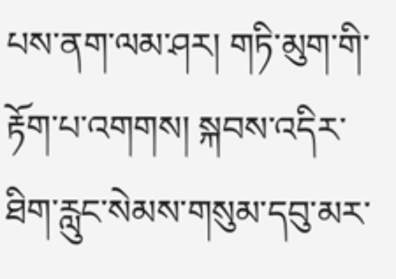པས་ནག་ལམ་ཤར། གཏི་མུག་གི་རྟོག་པ་འགགས། སྐབས་འདིར་ཐིག་རླུང་སེམས་གསུམ་དབུ་མར་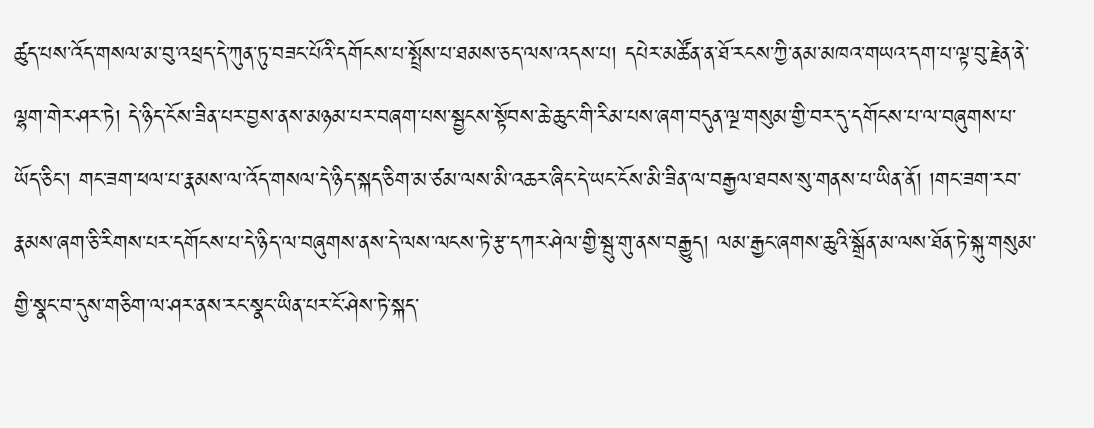ཚུད་པས་འོད་གསལ་མ་བུ་འཕྲད་དེ་ཀུན་ཏུ་བཟང་པོའི་དགོངས་པ་སྤྲོས་པ་ཐམས་ཅད་ལས་འདས་པ། དཔེར་མཚོན་ན་ཐོ་རངས་ཀྱི་ནམ་མཁའ་གཡའ་དག་པ་ལྟ་བུ་རྗེན་ནེ་ལྷག་གེར་ཤར་ཏེ། དེ་ཉིད་ངོས་ཟིན་པར་བྱས་ནས་མཉམ་པར་བཞག་པས་སྦྱངས་སྟོབས་ཆེ་ཆུང་གི་རིམ་པས་ཞག་བདུན་ལྔ་གསུམ་གྱི་བར་དུ་དགོངས་པ་ལ་བཞུགས་པ་ཡོད་ཅིང་། གང་ཟག་ཕལ་པ་རྣམས་ལ་འོད་གསལ་དེ་ཉིད་སྐད་ཅིག་མ་ཙམ་ལས་མི་འཆར་ཞིང་དེ་ཡང་ངོས་མི་ཟིན་ལ་བརྒྱལ་ཐབས་སུ་གནས་པ་ཡིན་ནོ། །གང་ཟག་རབ་རྣམས་ཞག་ཅི་རིགས་པར་དགོངས་པ་དེ་ཉིད་ལ་བཞུགས་ནས་དེ་ལས་ལངས་ཏེ་རྩ་དཀར་ཤེལ་གྱི་སྦུ་གུ་ནས་བརྒྱུད། ལམ་རྒྱང་ཞགས་ཆུའི་སྒྲོན་མ་ལས་ཐོན་ཏེ་སྐུ་གསུམ་གྱི་སྣང་བ་དུས་གཅིག་ལ་ཤར་ནས་རང་སྣང་ཡིན་པར་ངོ་ཤེས་ཏེ་སྐད་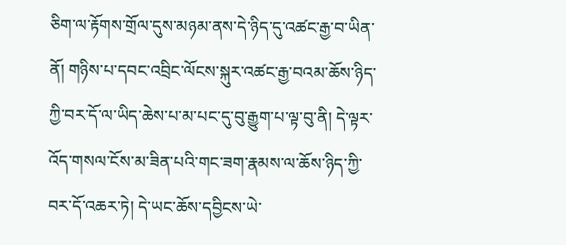ཅིག་ལ་རྟོགས་གྲོལ་དུས་མཉམ་ནས་དེ་ཉིད་དུ་འཚང་རྒྱ་བ་ཡིན་ནོ། གཉིས་པ་དབང་འབྲིང་ལོངས་སྐུར་འཚང་རྒྱ་བའམ་ཆོས་ཉིད་ཀྱི་བར་དོ་ལ་ཡིད་ཆེས་པ་མ་པང་དུ་བུ་རྒྱུག་པ་ལྟ་བུ་ནི། དེ་ལྟར་འོད་གསལ་ངོས་མ་ཟིན་པའི་གང་ཟག་རྣམས་ལ་ཆོས་ཉིད་ཀྱི་བར་དོ་འཆར་ཏེ། དེ་ཡང་ཆོས་དབྱིངས་ཡེ་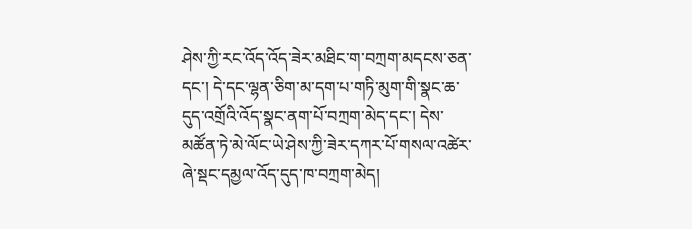ཤེས་ཀྱི་རང་འོད་འོད་ཟེར་མཐིང་ག་བཀྲག་མདངས་ཅན་དང་། དེ་དང་ལྷན་ཅིག་མ་དག་པ་གཏི་མུག་གི་སྣང་ཆ་དུད་འགྲོའི་འོད་སྣང་ནག་པོ་བཀྲག་མེད་དང་། དེས་མཚོན་ཏེ་མེ་ལོང་ཡེ་ཤེས་ཀྱི་ཟེར་དཀར་པོ་གསལ་འཚེར་ཞེ་སྡང་དམྱལ་འོད་དུད་ཁ་བཀྲག་མེད།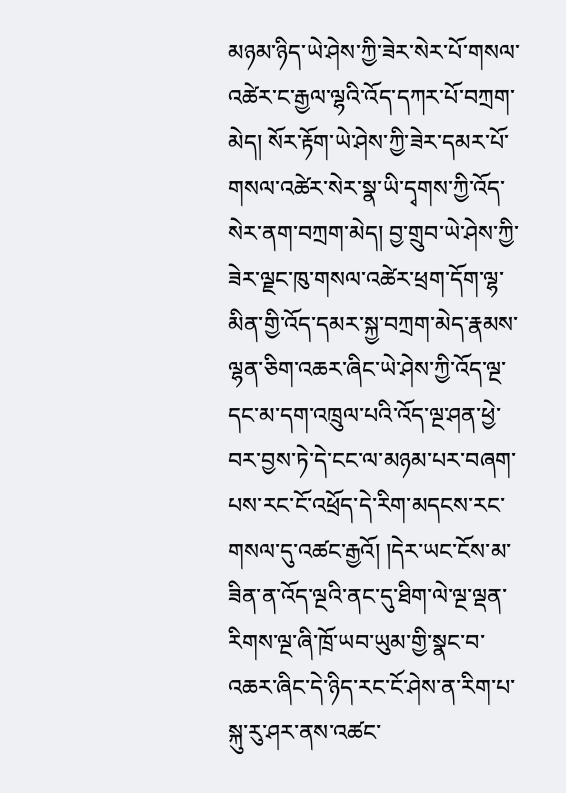མཉམ་ཉིད་ཡེ་ཤེས་ཀྱི་ཟེར་སེར་པོ་གསལ་འཚེར་ང་རྒྱལ་ལྷའི་འོད་དཀར་པོ་བཀྲག་མེད། སོར་རྟོག་ཡེ་ཤེས་ཀྱི་ཟེར་དམར་པོ་གསལ་འཚེར་སེར་སྣ་ཡི་དྭགས་ཀྱི་འོད་སེར་ནག་བཀྲག་མེད། བྱ་གྲུབ་ཡེ་ཤེས་ཀྱི་ཟེར་ལྗང་ཁུ་གསལ་འཚེར་ཕྲག་དོག་ལྷ་མིན་གྱི་འོད་དམར་སྐྱ་བཀྲག་མེད་རྣམས་ལྷན་ཅིག་འཆར་ཞིང་ཡེ་ཤེས་ཀྱི་འོད་ལྔ་དང་མ་དག་འཁྲུལ་པའི་འོད་ལྔ་ཤན་ཕྱེ་བར་བྱས་ཏེ་དེ་ངང་ལ་མཉམ་པར་བཞག་པས་རང་ངོ་འཕྲོད་དེ་རིག་མདངས་རང་གསལ་དུ་འཚང་རྒྱའོ། །དེར་ཡང་ངོས་མ་ཟིན་ན་འོད་ལྔའི་ནང་དུ་ཐིག་ལེ་ལྔ་ལྡན་རིགས་ལྔ་ཞི་ཁྲོ་ཡབ་ཡུམ་གྱི་སྣང་བ་འཆར་ཞིང་དེ་ཉིད་རང་ངོ་ཤེས་ན་རིག་པ་སྐུ་རུ་ཤར་ནས་འཚང་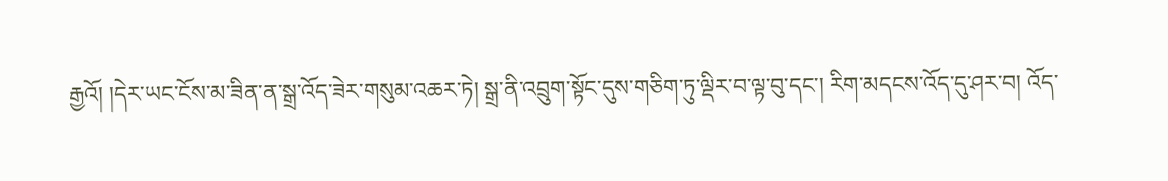རྒྱའོ། །དེར་ཡང་ངོས་མ་ཟིན་ན་སྒྲ་འོད་ཟེར་གསུམ་འཆར་ཏེ། སྒྲ་ནི་འབྲུག་སྟོང་དུས་གཅིག་ཏུ་ལྡིར་བ་ལྟ་བུ་དང་། རིག་མདངས་འོད་དུ་ཤར་བ། འོད་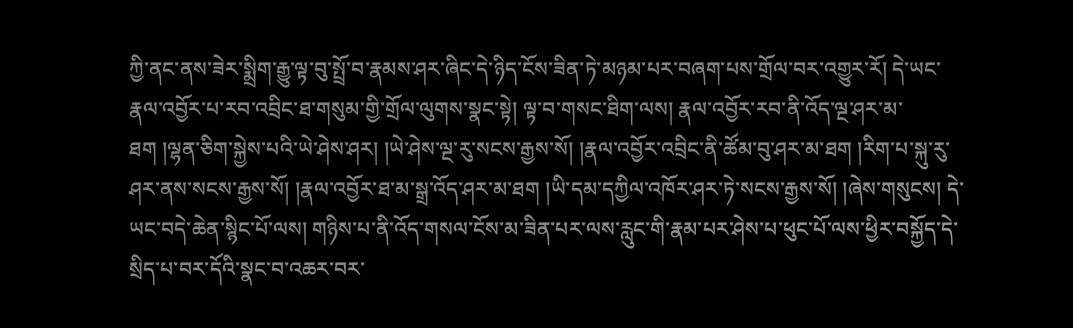ཀྱི་ནང་ནས་ཟེར་སྨྲིག་རྒྱུ་ལྟ་བུ་སྤྲོ་བ་རྣམས་ཤར་ཞིང་དེ་ཉིད་ངོས་ཟིན་ཏེ་མཉམ་པར་བཞག་པས་གྲོལ་བར་འགྱུར་རོ། དེ་ཡང་རྣལ་འབྱོར་པ་རབ་འབྲིང་ཐ་གསུམ་གྱི་གྲོལ་ལུགས་སྣང་སྟེ། ལྟ་བ་གསང་ཐིག་ལས། རྣལ་འབྱོར་རབ་ནི་འོད་ལྔ་ཤར་མ་ཐག །ལྷན་ཅིག་སྐྱེས་པའི་ཡེ་ཤེས་ཤར། །ཡེ་ཤེས་ལྔ་རུ་སངས་རྒྱས་སོ། །རྣལ་འབྱོར་འབྲིང་ནི་ཚོམ་བུ་ཤར་མ་ཐག །རིག་པ་སྐུ་རུ་ཤར་ནས་སངས་རྒྱས་སོ། །རྣལ་འབྱོར་ཐ་མ་སྒྲ་འོད་ཤར་མ་ཐག །ཡི་དམ་དཀྱིལ་འཁོར་ཤར་ཏེ་སངས་རྒྱས་སོ། །ཞེས་གསུངས། དེ་ཡང་བདེ་ཆེན་སྙིང་པོ་ལས། གཉིས་པ་ནི་འོད་གསལ་ངོས་མ་ཟིན་པར་ལས་རླུང་གི་རྣམ་པར་ཤེས་པ་ཕུང་པོ་ལས་ཕྱིར་བསྐྱོད་དེ་སྲིད་པ་བར་དོའི་སྣང་བ་འཆར་བར་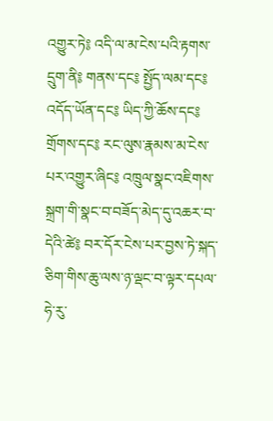འགྱུར་ཏེ༔ འདི་ལ་མ་ངེས་པའི་རྟགས་དྲུག་ནི༔ གནས་དང༔ སྤྱོད་ལམ་དང༔ འདོད་ཡོན་དང༔ ཡིད་ཀྱི་ཆོས་དང༔ གྲོགས་དང༔ རང་ལུས་རྣམས་མ་ངེས་པར་འགྱུར་ཞིང༔ འཁྲུལ་སྣང་འཇིགས་སྐྲག་གི་སྣང་བ་བཟོད་མེད་དུ་འཆར་བ་དེའི་ཚེ༔ བར་དོར་ངེས་པར་བྱས་ཏེ་སྐད་ཅིག་གིས་ཆུ་ལས་ཉ་ལྡང་བ་ལྟར་དཔལ་ཧེ་རུ་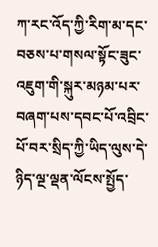ཀ་རང་འོད་ཀྱི་རིག་མ་དང་བཅས་པ་གསལ་སྟོང་ཟུང་འཇུག་གི་སྐུར་མཉམ་པར་བཞག་པས་དབང་པོ་འབྲིང་པོ་བར་སྲིད་ཀྱི་ཡིད་ལུས་དེ་ཉིད་ལྔ་ལྡན་ལོངས་སྤྱོད་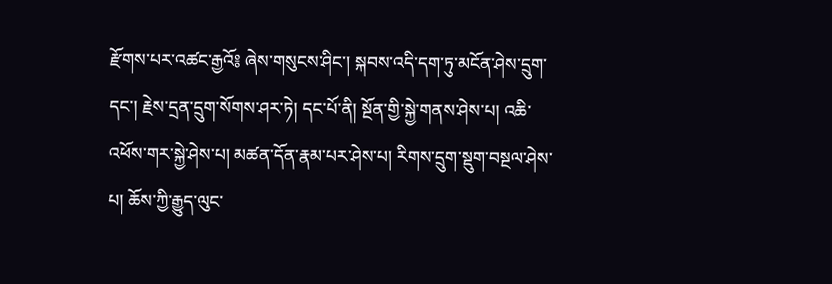རྫོགས་པར་འཚང་རྒྱའོ༔ ཞེས་གསུངས་ཤིང་། སྐབས་འདི་དག་ཏུ་མངོན་ཤེས་དྲུག་དང་། རྗེས་དྲན་དྲུག་སོགས་ཤར་ཏེ། དང་པོ་ནི། སྔོན་གྱི་སྐྱེ་གནས་ཤེས་པ། འཆི་འཕོས་གར་སྐྱེ་ཤེས་པ། མཚན་དོན་རྣམ་པར་ཤེས་པ། རིགས་དྲུག་སྡུག་བསྔལ་ཤེས་པ། ཆོས་ཀྱི་རྒྱུད་ལུང་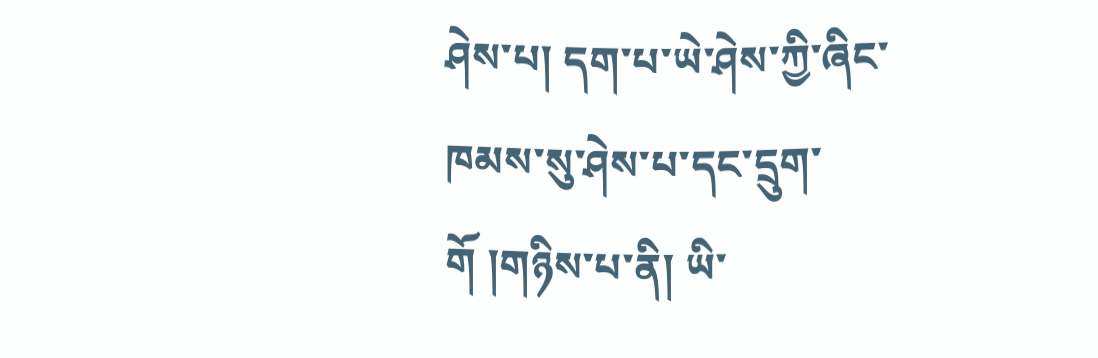ཤེས་པ། དག་པ་ཡེ་ཤེས་ཀྱི་ཞིང་ཁམས་སུ་ཤེས་པ་དང་དྲུག་གོ །གཉིས་པ་ནི། ཡི་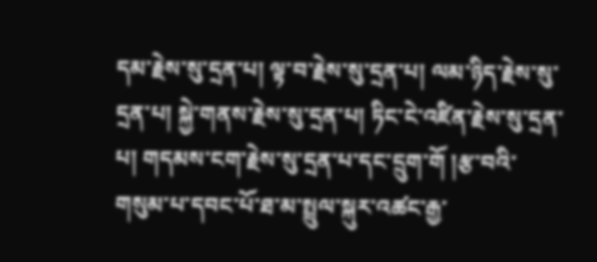དམ་རྗེས་སུ་དྲན་པ། ལྟ་བ་རྗེས་སུ་དྲན་པ། ལམ་ཉིད་རྗེས་སུ་དྲན་པ། སྐྱེ་གནས་རྗེས་སུ་དྲན་པ། ཏིང་ངེ་འཛིན་རྗེས་སུ་དྲན་པ། གདམས་ངག་རྗེས་སུ་དྲན་པ་དང་དྲུག་གོ །རྩ་བའི་གསུམ་པ་དབང་པོ་ཐ་མ་སྤྲུལ་སྐུར་འཚང་རྒྱ་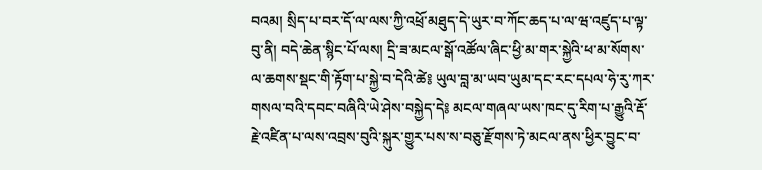བའམ། སྲིད་པ་བར་དོ་ལ་ལས་ཀྱི་འཕྲོ་མཐུད་དེ་ཡུར་བ་ཀོང་ཆད་པ་ལ་ཝ་འཛུད་པ་ལྟ་བུ་ནི། བདེ་ཆེན་སྙིང་པོ་ལས། དྲི་ཟ་མངལ་སྒོ་འཚོལ་ཞིང་ཕྱི་མ་གར་སྐྱེའི་ཕ་མ་སོགས་ལ་ཆགས་སྡང་གི་རྟོག་པ་སྐྱེ་བ་དེའི་ཚེ༔ ཡུལ་བླ་མ་ཡབ་ཡུམ་དང་རང་དཔལ་ཧེ་རུ་ཀར་གསལ་བའི་དབང་བཞིའི་ཡེ་ཤེས་བསྐྱེད་དེ༔ མངལ་གཞལ་ཡས་ཁང་དུ་རིག་པ་རྒྱུའི་རྡོ་རྗེ་འཛིན་པ་ལས་འབྲས་བུའི་སྐུར་གྱུར་པས་ས་བཅུ་རྫོགས་ཏེ་མངལ་ནས་ཕྱིར་བྱུང་བ་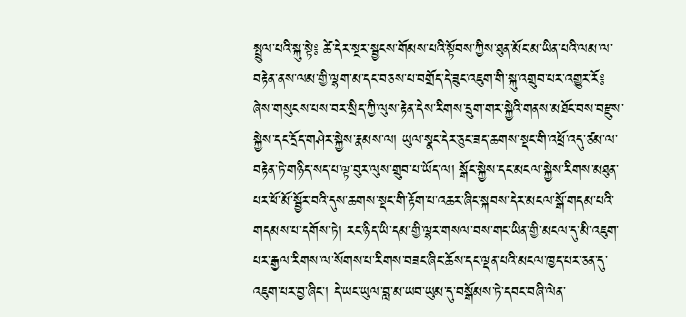སྤྲུལ་པའི་སྐུ་སྟེ༔ ཚེ་དེར་སྔར་སྦྱངས་གོམས་པའི་སྟོབས་ཀྱིས་ཐུན་མོང་མ་ཡིན་པའི་ལམ་ལ་བརྟེན་ནས་ལམ་གྱི་ལྷག་མ་དང་བཅས་པ་བགྲོད་དེ་ཟུང་འཇུག་གི་སྐུ་འགྲུབ་པར་འགྱུར་རོ༔ ཞེས་གསུངས་པས་བར་སྲིད་ཀྱི་ལུས་རྟེན་དེས་རིགས་དྲུག་གར་སྐྱེའི་གནས་མཐོང་བས་བརྫུས་སྐྱེས་དང་དྲོད་གཤེར་སྐྱེས་རྣམས་ལ། ཡུལ་སྣང་དེར་ཅུང་ཟད་ཆགས་སྡང་གི་འཕྲོ་འདུ་ཙམ་ལ་བརྟེན་ཏེ་གཉིད་སད་པ་ལྟ་བུར་ལུས་གྲུབ་པ་ཡོད་ལ། སྒོང་སྐྱེས་དང་མངལ་སྐྱེས་རིགས་མཐུན་པར་ཕོ་མོ་སྦྱོར་བའི་དུས་ཆགས་སྡང་གི་རྟོག་པ་འཆར་ཞིང་སྐབས་དེར་མངལ་སྒོ་གདམ་པའི་གདམས་པ་དགོས་ཏེ། རང་ཉིད་ཡི་དམ་གྱི་ལྷར་གསལ་བས་གང་ཡིན་གྱི་མངལ་དུ་མི་འཇུག་པར་རྒྱལ་རིགས་ལ་སོགས་པ་རིགས་བཟང་ཞིང་ཆོས་དང་ལྡན་པའི་མངལ་ཁྱད་པར་ཅན་དུ་འཇུག་པར་བྱ་ཞིང་། དེ་ཡང་ཡུལ་བླ་མ་ཡབ་ཡུམ་དུ་བསྒོམས་ཏེ་དབང་བཞི་ལེན་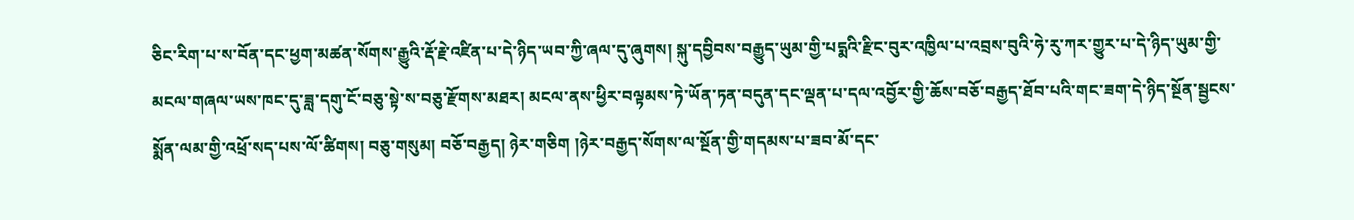ཅིང་རིག་པ་ས་བོན་དང་ཕྱག་མཚན་སོགས་རྒྱུའི་རྡོ་རྗེ་འཛིན་པ་དེ་ཉིད་ཡབ་ཀྱི་ཞལ་དུ་ཞུགས། སྐུ་དབྱིབས་བརྒྱུད་ཡུམ་གྱི་པདྨའི་རྫིང་བུར་འཁྱིལ་པ་འབྲས་བུའི་ཧེ་རུ་ཀར་གྱུར་པ་དེ་ཉིད་ཡུམ་གྱི་མངལ་གཞལ་ཡས་ཁང་དུ་ཟླ་དགུ་ངོ་བཅུ་སྟེ་ས་བཅུ་རྫོགས་མཐར། མངལ་ནས་ཕྱིར་བལྟམས་ཏེ་ཡོན་ཏན་བདུན་དང་ལྡན་པ་དལ་འབྱོར་གྱི་ཆོས་བཅོ་བརྒྱད་ཐོབ་པའི་གང་ཟག་དེ་ཉིད་སྔོན་སྦྱངས་སྨོན་ལམ་གྱི་འཕྲོ་སད་པས་ལོ་ཚིགས། བཅུ་གསུམ། བཅོ་བརྒྱད། ཉེར་གཅིག །ཉེར་བརྒྱད་སོགས་ལ་སྔོན་གྱི་གདམས་པ་ཟབ་མོ་དང་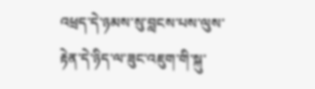འཕྲད་དེ་ཉམས་སུ་བླངས་པས་ལུས་རྟེན་དེ་ཉིད་ལ་ཟུང་འཇུག་གི་སྐུ་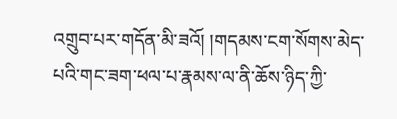འགྲུབ་པར་གདོན་མི་ཟའོ། །གདམས་ངག་སོགས་མེད་པའི་གང་ཟག་ཕལ་པ་རྣམས་ལ་ནི་ཆོས་ཉིད་ཀྱི་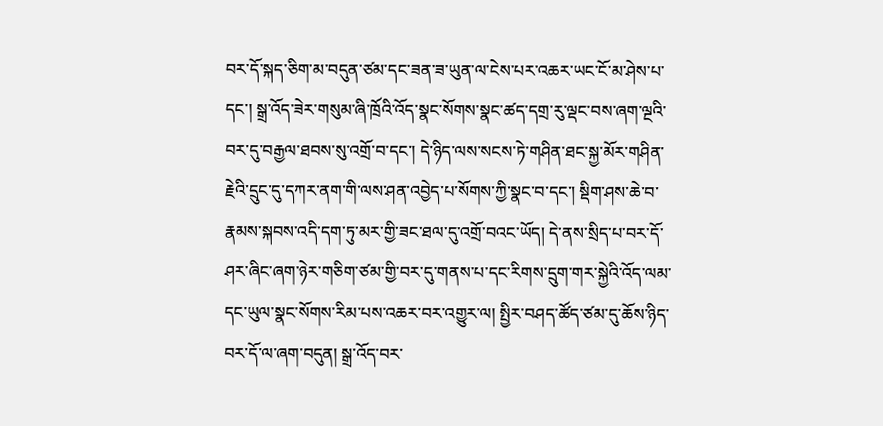བར་དོ་སྐད་ཅིག་མ་བདུན་ཙམ་དང་ཟན་ཟ་ཡུན་ལ་ངེས་པར་འཆར་ཡང་ངོ་མ་ཤེས་པ་དང་། སྒྲ་འོད་ཟེར་གསུམ་ཞི་ཁྲོའི་འོད་སྣང་སོགས་སྣང་ཚད་དགྲ་རུ་ལྡང་བས་ཞག་ལྔའི་བར་དུ་བརྒྱལ་ཐབས་སུ་འགྲོ་བ་དང་། དེ་ཉིད་ལས་སངས་ཏེ་གཤིན་ཐང་སྐྱ་མོར་གཤིན་རྗེའི་དྲུང་དུ་དཀར་ནག་གི་ལས་ཤན་འབྱེད་པ་སོགས་ཀྱི་སྣང་བ་དང་། སྡིག་ཤས་ཆེ་བ་རྣམས་སྐབས་འདི་དག་ཏུ་མར་གྱི་ཟང་ཐལ་དུ་འགྲོ་བའང་ཡོད། དེ་ནས་སྲིད་པ་བར་དོ་ཤར་ཞིང་ཞག་ཉེར་གཅིག་ཙམ་གྱི་བར་དུ་གནས་པ་དང་རིགས་དྲུག་གར་སྐྱེའི་འོད་ལམ་དང་ཡུལ་སྣང་སོགས་རིམ་པས་འཆར་བར་འགྱུར་ལ། སྤྱིར་བཤད་ཚོད་ཙམ་དུ་ཆོས་ཉིད་བར་དོ་ལ་ཞག་བདུན། སྒྲ་འོད་བར་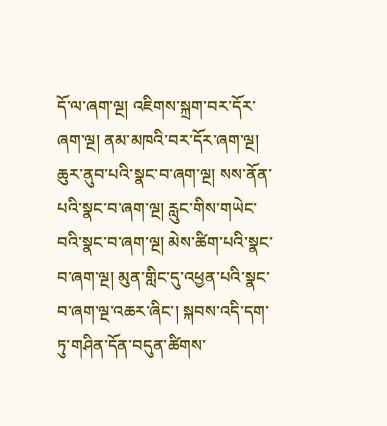དོ་ལ་ཞག་ལྔ། འཇིགས་སྐྲག་བར་དོར་ཞག་ལྔ། ནམ་མཁའི་བར་དོར་ཞག་ལྔ། ཆུར་ནུབ་པའི་སྣང་བ་ཞག་ལྔ། སས་ནོན་པའི་སྣང་བ་ཞག་ལྔ། རླུང་གིས་གཡེང་བའི་སྣང་བ་ཞག་ལྔ། མེས་ཚིག་པའི་སྣང་བ་ཞག་ལྔ། མུན་གླིང་དུ་འཕྱན་པའི་སྣང་བ་ཞག་ལྔ་འཆར་ཞིང་། སྐབས་འདི་དག་ཏུ་གཤིན་དོན་བདུན་ཚིགས་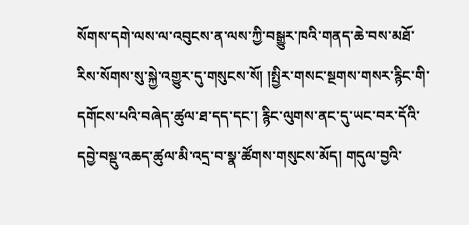སོགས་དགེ་ལས་ལ་འབུངས་ན་ལས་ཀྱི་བསྒྱུར་ཁའི་གནད་ཆེ་བས་མཐོ་རིས་སོགས་སུ་སྐྱེ་འགྱུར་དུ་གསུངས་སོ། །སྤྱིར་གསང་སྔགས་གསར་རྙིང་གི་དགོངས་པའི་བཞེད་ཚུལ་ཐ་དད་དང་། རྙིང་ལུགས་ནང་དུ་ཡང་བར་དོའི་དབྱེ་བསྡུ་འཆད་ཚུལ་མི་འདྲ་བ་སྣ་ཚོགས་གསུངས་མོད། གདུལ་བྱའི་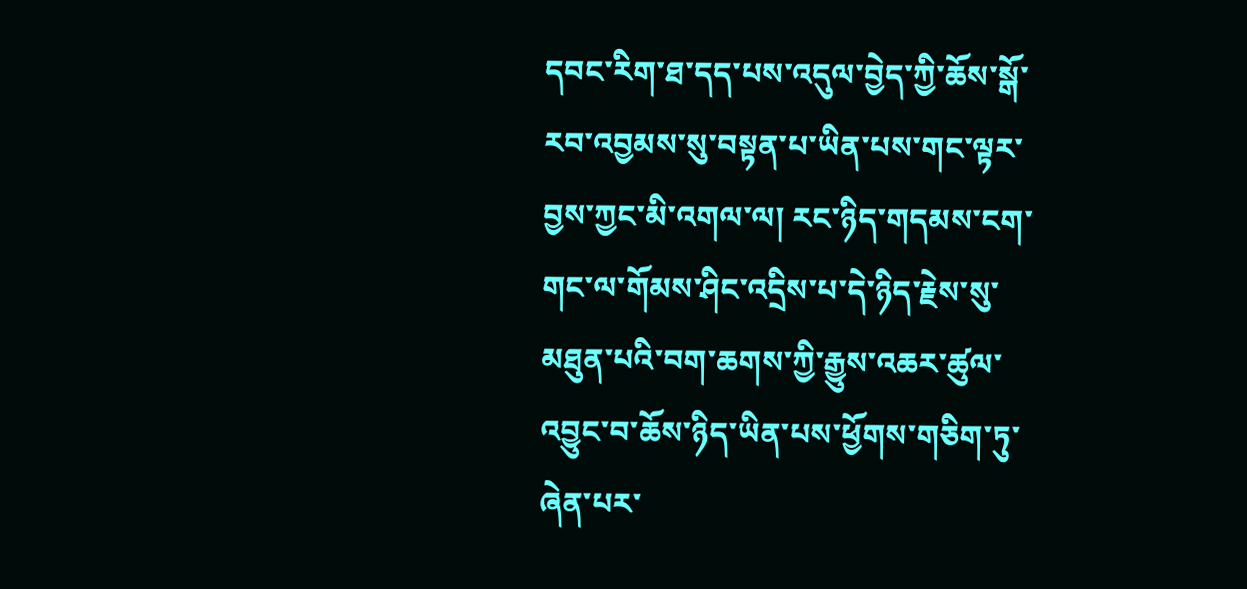དབང་རིག་ཐ་དད་པས་འདུལ་བྱེད་ཀྱི་ཆོས་སྒོ་རབ་འབྱམས་སུ་བསྟན་པ་ཡིན་པས་གང་ལྟར་བྱས་ཀྱང་མི་འགལ་ལ། རང་ཉིད་གདམས་ངག་གང་ལ་གོམས་ཤིང་འདྲིས་པ་དེ་ཉིད་རྗེས་སུ་མཐུན་པའི་བག་ཆགས་ཀྱི་རྒྱུས་འཆར་ཚུལ་འབྱུང་བ་ཆོས་ཉིད་ཡིན་པས་ཕྱོགས་གཅིག་ཏུ་ཞེན་པར་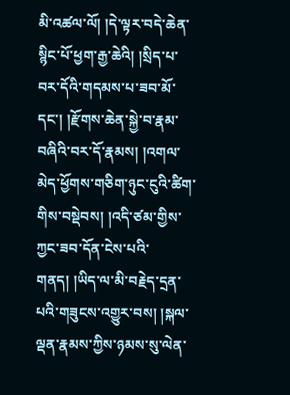མི་འཚལ་ལོ། །དེ་ལྟར་བདེ་ཆེན་སྙིང་པོ་ཕྱག་རྒྱ་ཆེའི། །སྲིད་པ་བར་དོའི་གདམས་པ་ཟབ་མོ་དང་། །རྫོགས་ཆེན་སྐྱེ་བ་རྣམ་བཞིའི་བར་དོ་རྣམས། །འགལ་མེད་ཕྱོགས་གཅིག་ཉུང་ངུའི་ཚིག་གིས་བསྡེབས། །འདི་ཙམ་གྱིས་ཀྱང་ཟབ་དོན་ངེས་པའི་གནད། །ཡིད་ལ་མི་བརྗེད་དྲན་པའི་གཟུངས་འགྱུར་བས། །སྐལ་ལྡན་རྣམས་ཀྱིས་ཉམས་སུ་ལེན་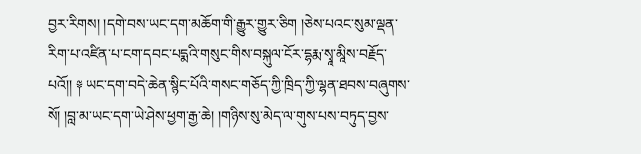བྱར་རིགས། །དགེ་བས་ཡང་དག་མཆོག་གི་རྒྱུར་གྱུར་ཅིག །ཅེས་པའང་སུམ་ལྡན་རིག་པ་འཛིན་པ་ངག་དབང་པདྨའི་གསུང་གིས་བསྐུལ་ངོར་དྷརྨ་སྭཱ་མཱིས་བརྗོད་པའོ།། ༈ ཡང་དག་བདེ་ཆེན་སྙིང་པོའི་གསང་གཅོད་ཀྱི་ཁྲིད་ཀྱི་ལྷན་ཐབས་བཞུགས་སོ། །བླ་མ་ཡང་དག་ཡེ་ཤེས་ཕྱག་རྒྱ་ཆེ། །གཉིས་སུ་མེད་ལ་གུས་པས་བཏུད་བྱས་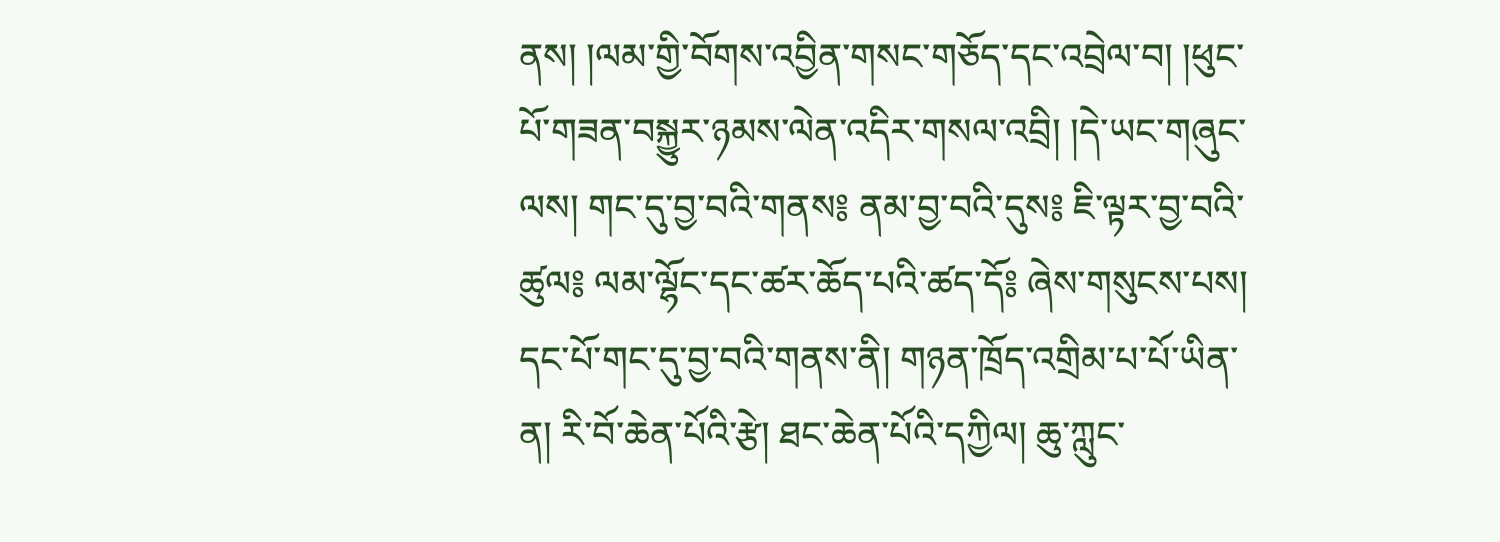ནས། །ལམ་གྱི་བོགས་འབྱིན་གསང་གཅོད་དང་འབྲེལ་བ། །ཕུང་པོ་གཟན་བསྐྱུར་ཉམས་ལེན་འདིར་གསལ་འབྲི། །དེ་ཡང་གཞུང་ལས། གང་དུ་བྱ་བའི་གནས༔ ནམ་བྱ་བའི་དུས༔ ཇི་ལྟར་བྱ་བའི་ཚུལ༔ ལམ་ལྷོང་དང་ཚར་ཆོད་པའི་ཚད་དོ༔ ཞེས་གསུངས་པས། དང་པོ་གང་དུ་བྱ་བའི་གནས་ནི། གཉན་ཁྲོད་འགྲིམ་པ་པོ་ཡིན་ན། རི་བོ་ཆེན་པོའི་རྩེ། ཐང་ཆེན་པོའི་དཀྱིལ། ཆུ་ཀླུང་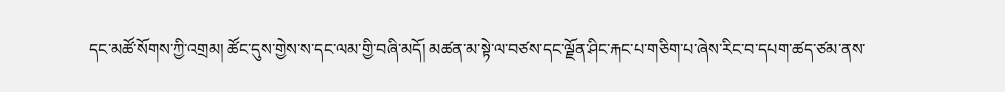དང་མཚོ་སོགས་ཀྱི་འགྲམ། ཚོང་དུས་གྱེས་ས་དང་ལམ་གྱི་བཞི་མདོ། མཚན་མ་སྟེ་ལ་བཙས་དང་ལྗོན་ཤིང་རྐང་པ་གཅིག་པ་ཞེས་རིང་བ་དཔག་ཚད་ཙམ་ནས་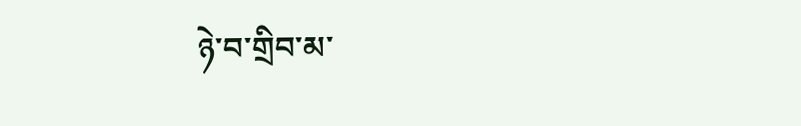ཉེ་བ་གྲིབ་མ་